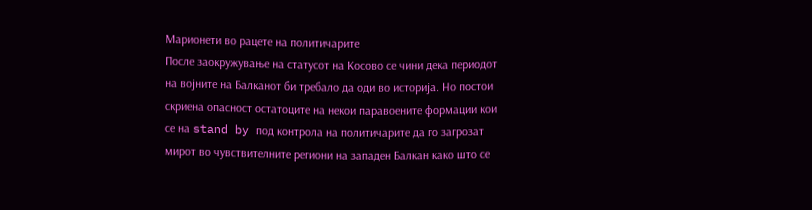Марионети во рацете на политичарите
После заокружување на статусот на Косово се чини дека периодот на војните на Балканот би требало да оди во историја. Но постои скриена опасност остатоците на некои паравоените формации кои се на stand by под контрола на политичарите да го загрозат мирот во чувствителните региони на западен Балкан како што се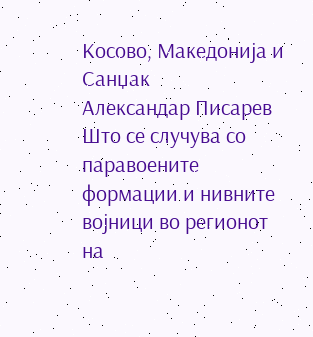Косово, Македонија и Санџак
Александар Писарев
Што се случува со паравоените формации и нивните војници во регионот на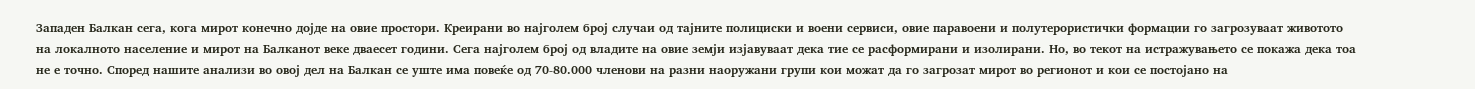Западен Балкан сега, кога мирот конечно дојде на овие простори. Креирани во најголем број случаи од тајните полициски и воени сервиси, овие паравоени и полутерористички формации го загрозуваат животото на локалното население и мирот на Балканот веке дваесет години. Сега најголем број од владите на овие земји изјавуваат дека тие се расформирани и изолирани. Но, во текот на истражувањето се покажа дека тоа не е точно. Според нашите анализи во овој дел на Балкан се уште има повеќе од 70-80.000 членови на разни наоружани групи кои можат да го загрозат мирот во регионот и кои се постојано на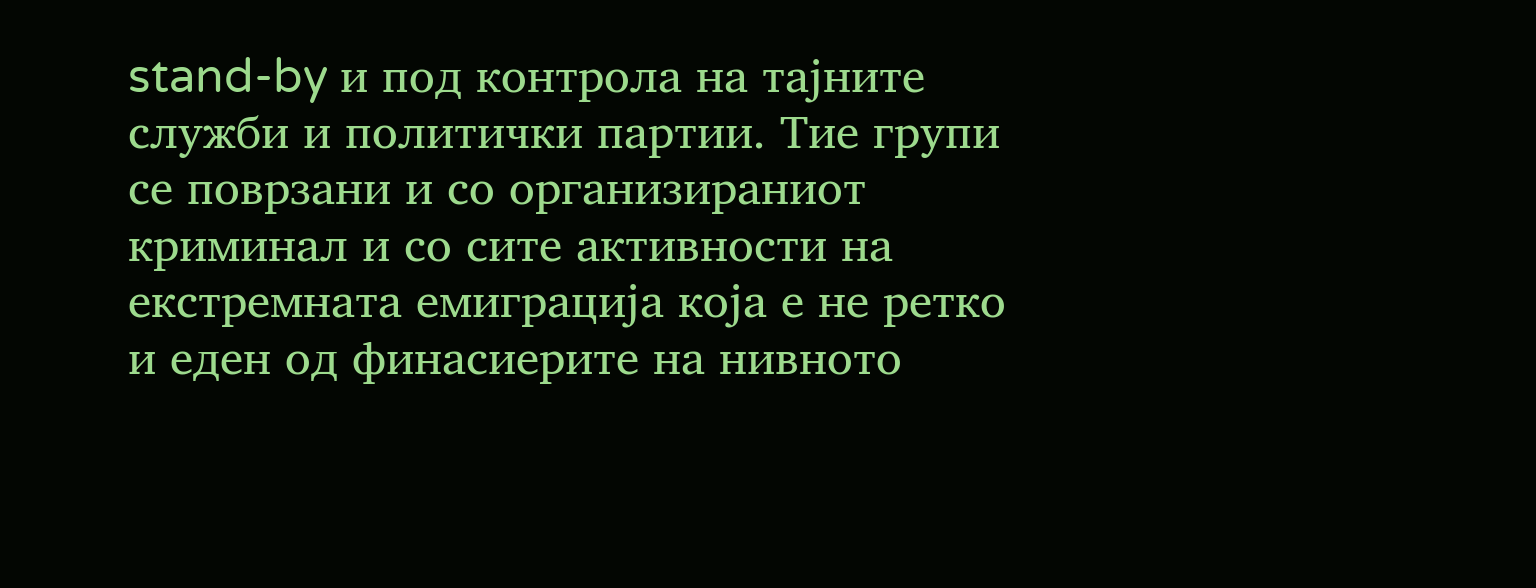stand-by и под контрола на тајните служби и политички партии. Тие групи се поврзани и со организираниот криминал и со сите активности на екстремната емиграција која е не ретко и еден од финасиерите на нивното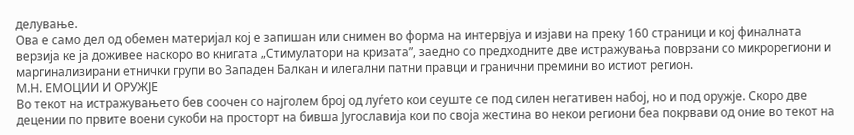делување.
Ова е само дел од обeмен материјал кој е запишан или снимен во форма на интервјуа и изјави на преку 160 страници и кој финалната верзија ке ја доживее наскоро во книгата „Стимулатори на кризата”, заедно со предходните две истражувања поврзани со микрорегиони и маргинализирани етнички групи во Западен Балкан и илегални патни правци и гранични премини во истиот регион.
М.Н. ЕМОЦИИ И ОРУЖЈЕ
Во текот на истражувањето бев соочен со најголем број од луѓето кои сеуште се под силен негативен набој, но и под оружје. Скоро две децении по првите воени сукоби на просторт на бивша Југославија кои по своја жестина во некои региони беа покрвави од оние во текот на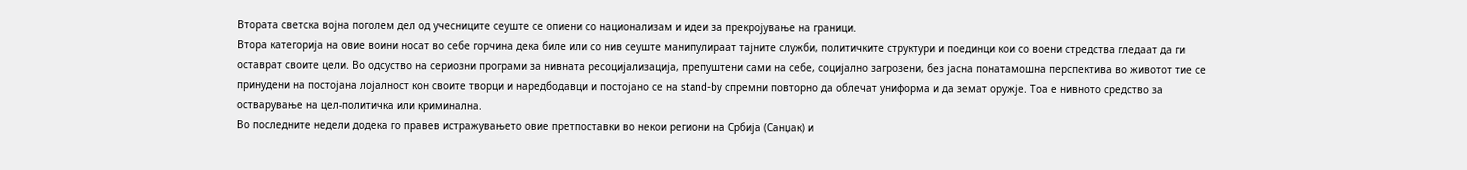Втората светска војна поголем дел од учесниците сеуште се опиени со национализам и идеи за прекројување на граници.
Втора категорија на овие воини носат во себе горчина дека биле или со нив сеуште манипулираат тајните служби, политичките структури и поединци кои со воени стредства гледаат да ги оставрат своите цели. Во одсуство на сериозни програми за нивната ресоцијализација, препуштени сами на себе, социјално загрозени, без јасна понатамошна перспектива во животот тие се принудени на постојана лојалност кон своите творци и наредбодавци и постојано се на stand-by спремни повторно да облечат униформа и да земат оружје. Тоа е нивното средство за остварување на цел-политичка или криминална.
Во последните недели додека го правев истражувањето овие претпоставки во некои региони на Србија (Санџак) и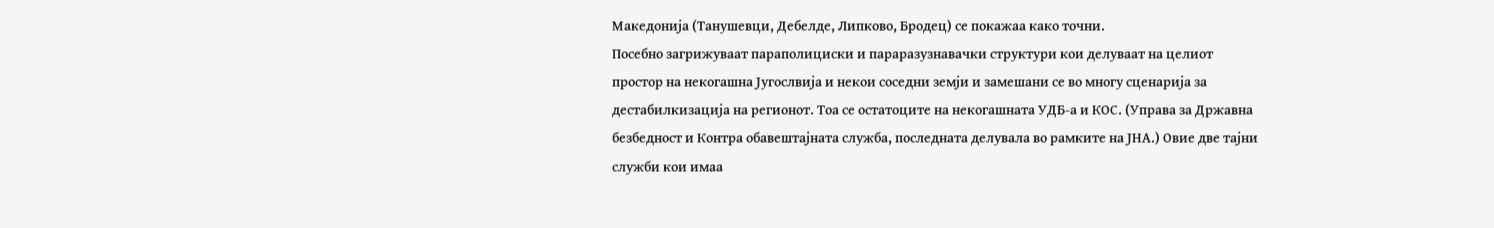Македонија (Танушевци, Дебелде, Липково, Бродец) се покажаа како точни.
Посебно загрижуваат параполициски и параразузнавачки структури кои делуваат на целиот простор на некогашна Југослвија и некои соседни земjи и замешани се во многу сценарија за дестабилкизација на регионот. Тоа се остатоците на некогашната УДБ-а и КОС. (Управа за Државна безбедност и Контра обавештајната служба, последната делувала во рамките на ЈНА.) Овие две тајни служби кои имаа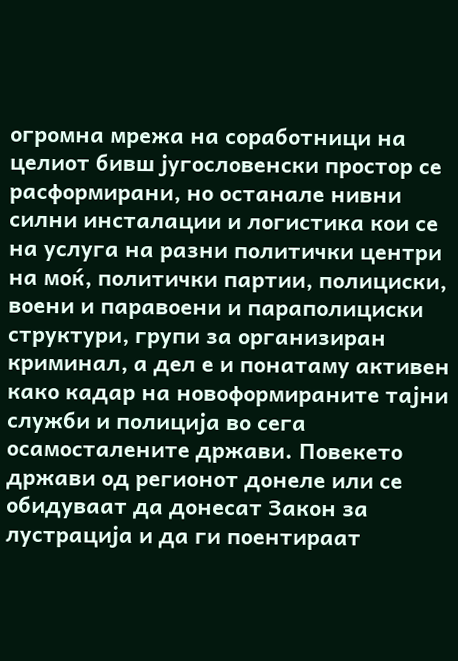огромна мрежа на соработници на целиот бивш југословенски простор се расформирани, но останале нивни силни инсталации и логистика кои се на услуга на разни политички центри на моќ, политички партии, полициски, воени и паравоени и параполициски структури, групи за организиран криминал, а дел е и понатаму активен како кадар на новоформираните тајни служби и полиција во сега осамосталените држави. Повекето држави од регионот донеле или се обидуваат да донесат Закон за лустрација и да ги поентираат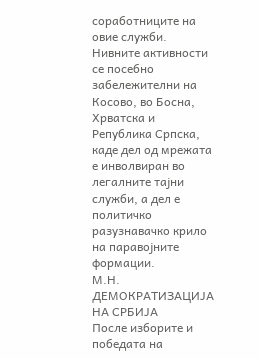соработниците на овие служби.
Нивните активности се посебно забележителни на Косово, во Босна, Хрватска и Република Српска, каде дел од мрежата е инволвиран во легалните тајни служби, а дел е политичко разузнавачко крило на паравојните формации.
М.Н. ДЕМОКРАТИЗАЦИЈА НА СРБИЈА
После изборите и победата на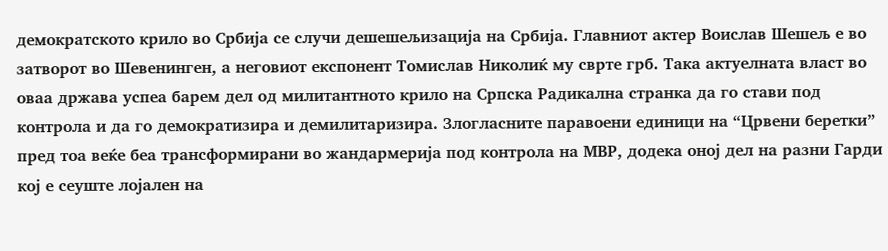демократското крило во Србија се случи дешешељизација на Србија. Главниот актер Воислав Шешељ е во затворот во Шевенинген, а неговиот експонент Томислав Николиќ му сврте грб. Така актуелната власт во оваа држава успеа барем дел од милитантното крило на Српска Радикална странка да го стави под контрола и да го демократизира и демилитаризира. Злогласните паравоени единици на “Црвени беретки” пред тоа веќе беа трансформирани во жандармерија под контрола на МВР, додека оној дел на разни Гарди кој е сеуште лојален на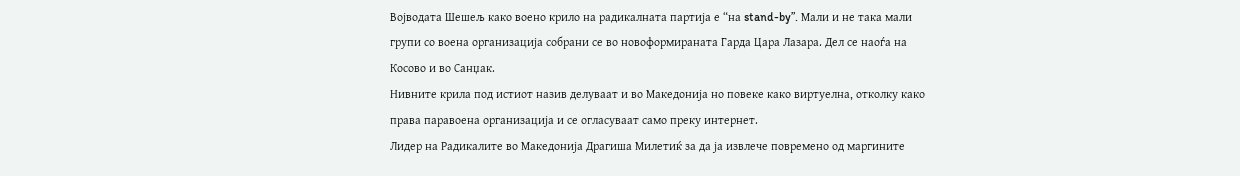Војводата Шешељ како воено крило на радикалната партија е “на stand-by”. Мали и не така мали групи со воена организација собрани се во новоформираната Гарда Цара Лазара. Дел се наоѓа на Косово и во Санџак.
Нивните крила под истиот назив делуваат и во Македонија но повеке како виртуелна, отколку како права паравоена организација и се огласуваат само преку интернет.
Лидер на Радикалите во Македонија Драгиша Милетиќ за да ја извлече повремено од маргините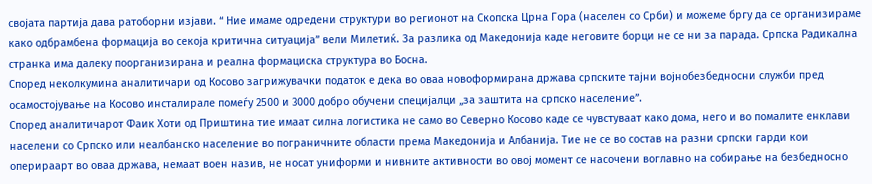својата партија дава ратоборни изјави. “ Ние имаме одредени структури во регионот на Скопска Црна Гора (населен со Срби) и можеме бргу да се организираме како одбрамбена формација во секоја критична ситуација” вели Милетиќ. За разлика од Македонија каде неговите борци не се ни за парада. Српска Радикална странка има далеку поорганизирана и реална формациска структура во Босна.
Според неколкумина аналитичари од Косово загрижувачки податок е дека во оваа новоформирана држава српските тајни војнобезбедносни служби пред осамостојување на Косово инсталирале помеѓу 2500 и 3000 добро обучени специјалци „за заштита на српско население”.
Според аналитичарот Фаик Хоти од Приштина тие имаат силна логистика не само во Северно Косово каде се чувстуваат како дома, него и во помалите енклави населени со Српско или неалбанско население во пограничните области према Македонија и Албанија. Тие не се во состав на разни српски гарди кои оперираарт во оваа држава, немаат воен назив, не носат униформи и нивните активности во овој момент се насочени воглавно на собирање на безбедносно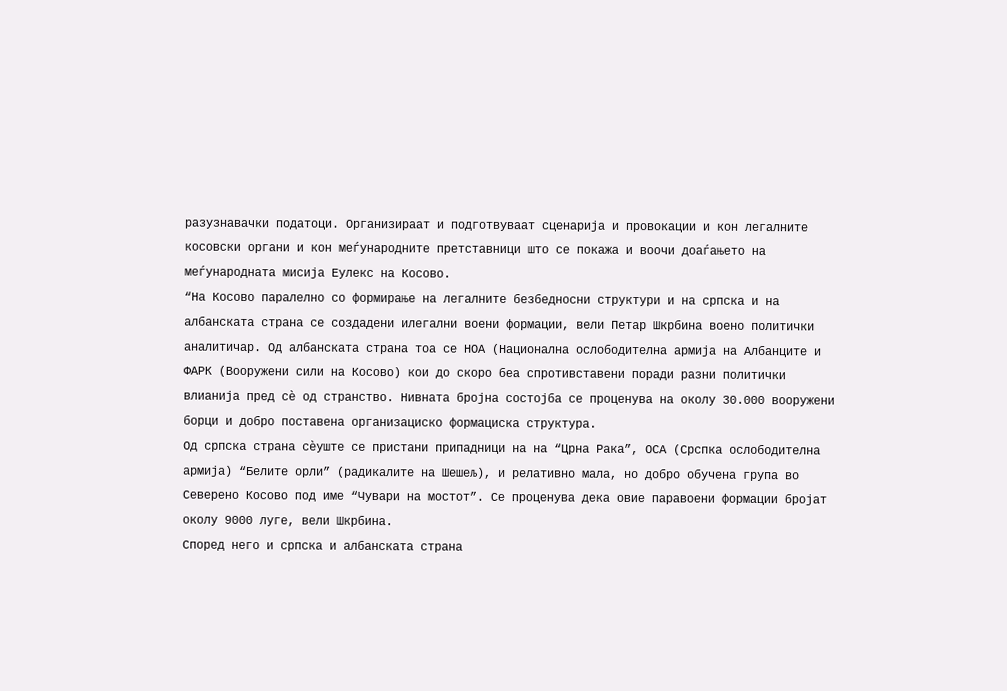разузнавачки податоци. Организираат и подготвуваат сценарија и провокации и кон легалните косовски органи и кон меѓународните претставници што се покажа и воочи доаѓањето на меѓународната мисија Еулекс на Косово.
“На Косово паралелно со формирање на легалните безбедносни структури и на српска и на албанската страна се создадени илегални воени формации, вели Петар Шкрбина воено политички аналитичар. Од албанската страна тоа се НОА (Национална ослободителна армија на Албанците и ФАРК (Вооружени сили на Косово) кои до скоро беа спротивставени поради разни политички влианија пред сè од странство. Нивната бројна состојба се проценува на околу 30.000 вооружени борци и добро поставена организациско формациска структура.
Од српска страна сèуште се пристани припадници на на “Црна Рака”, ОСА (Срспка ослободителна армија) “Белите орли” (радикалите на Шешељ), и релативно мала, но добро обучена група во Северено Косово под име “Чувари на мостот”. Се проценува дека овие паравоени формации бројат околу 9000 луге, вели Шкрбина.
Според него и српска и албанската страна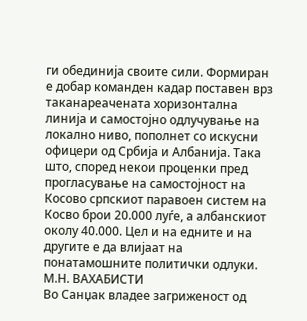ги обединија своите сили. Формиран е добар команден кадар поставен врз таканареачената хоризонтална линија и самостојно одлучување на локално ниво, пополнет со искусни офицери од Србија и Албанија. Така што, според некои проценки пред прогласување на самостојност на Косово српскиот паравоен систем на Косво брои 20.000 луѓе, а албанскиот околу 40.000. Цел и на едните и на другите е да влијаат на понатамошните политички одлуки.
М.Н. ВАХАБИСТИ
Во Санџак владее загриженост од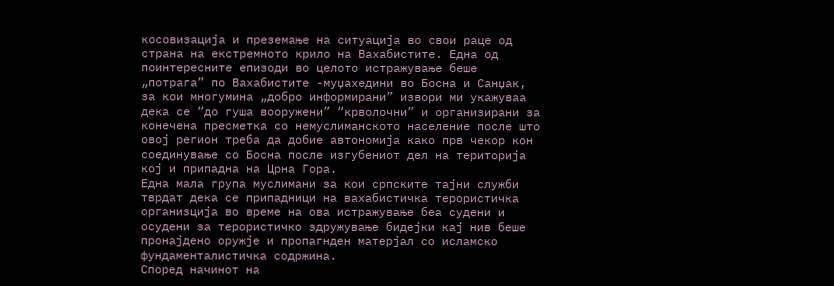косовизација и преземање на ситуација во свои раце од страна на екстремното крило на Вахабистите. Една од поинтересните епизоди во целото истражување беше „потрага” по Вахабистите -муџахедини во Босна и Санџак, за кои многумина „добро информирани” извори ми укажуваа дека се “до гуша вооружени” “крволочни” и организирани за конечена пресметка со немуслиманското население после што овој регион треба да добие автономија како прв чекор кон соединување со Босна после изгубениот дел на територија кој и припадна на Црна Гора.
Една мала група муслимани за кои српските тајни служби тврдат дека се припадници на вахабистичка терористичка организција во време на ова истражување беа судени и осудени за терористичко здружување бидејки кај нив беше пронајдено оружје и пропагнден матерјал со исламско фундаменталистичка содржина.
Според начинот на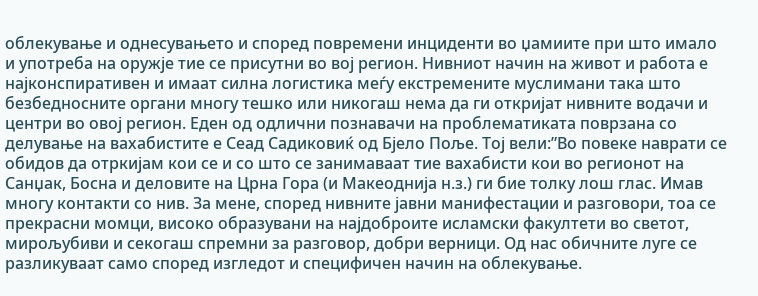облекување и однесувањето и според повремени инциденти во џамиите при што имало и употреба на оружје тие се присутни во вој регион. Нивниот начин на живот и работа е најконспиративен и имаат силна логистика меѓу екстремените муслимани така што безбедносните органи многу тешко или никогаш нема да ги откријат нивните водачи и центри во овој регион. Еден од одлични познавачи на проблематиката поврзана со делување на вахабистите е Сеад Садиковиќ од Бјело Поље. Тој вели:”Во повеке наврати се обидов да отркијам кои се и со што се занимаваат тие вахабисти кои во регионот на Санџак, Босна и деловите на Црна Гора (и Макеоднија н.з.) ги бие толку лош глас. Имав многу контакти со нив. За мене, според нивните јавни манифестации и разговори, тоа се прекрасни момци, високо образувани на најдоброите исламски факултети во светот, мирољубиви и секогаш спремни за разговор, добри верници. Од нас обичните луге се разликуваат само според изгледот и специфичен начин на облекување.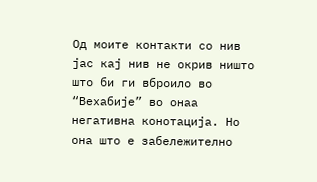Од моите контакти со нив јас кај нив не окрив ништо што би ги вброило во “Вехабије” во онаа негативна конотација. Но она што е забележително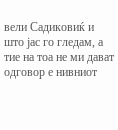вели Садиковиќ и што јас го гледам, а тие на тоа не ми дават одговор е нивниот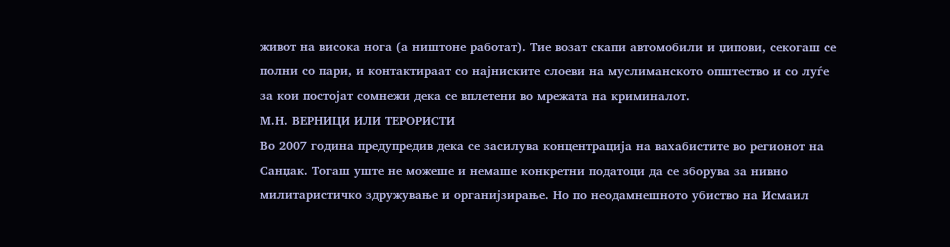живот на висока нога (а ништоне работат). Тие возат скапи автомобили и џипови, секогаш се полни со пари, и контактираат со најниските слоеви на муслиманското општество и со луѓе за кои постојат сомнежи дека се вплетени во мрежата на криминалот.
М.Н. ВЕРНИЦИ ИЛИ ТЕРОРИСТИ
Во 2007 година предупредив дека се засилува концентрација на вахабистите во регионот на Санџак. Тогаш уште не можеше и немаше конкретни податоци да се зборува за нивно милитаристичко здружување и органијзирање. Но по неодамнешното убиство на Исмаил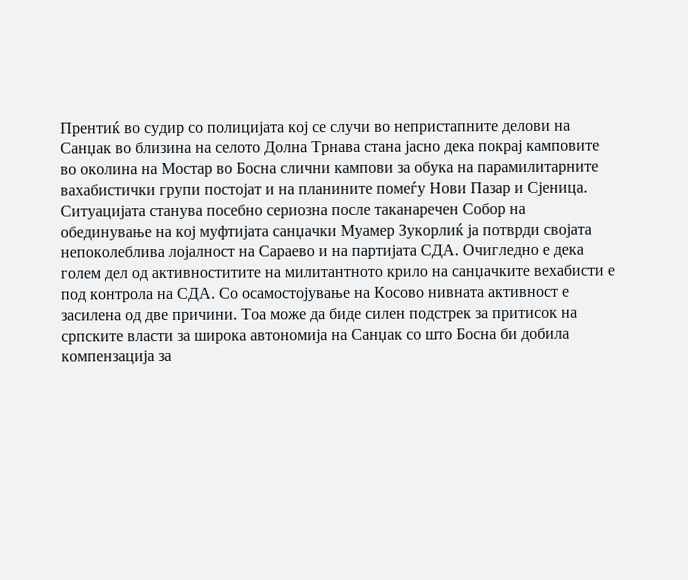Прентиќ во судир со полицијата кој се случи во непристапните делови на Санџак во близина на селото Долна Трнава стана јасно дека покрај камповите во околина на Мостар во Босна слични кампови за обука на парамилитарните вахабистички групи постојат и на планините помеѓу Нови Пазар и Сјеница.
Ситуацијата станува посебно сериозна после таканаречен Собор на обединување на кој муфтијата санџачки Муамер Зукорлиќ ја потврди својата непоколеблива лојалност на Сараево и на партијата СДА. Очигледно е дека голем дел од активноститите на милитантното крило на санџачките вехабисти е под контрола на СДА. Со осамостојување на Косово нивната активност е засилена од две причини. Тоа може да биде силен подстрек за притисок на српските власти за широка автономија на Санџак со што Босна би добила компензација за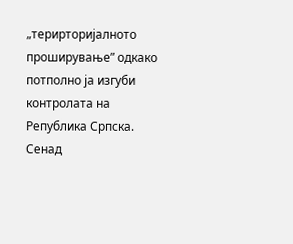„терирторијалното проширување” одкако потполно ја изгуби контролата на Република Српска.
Сенад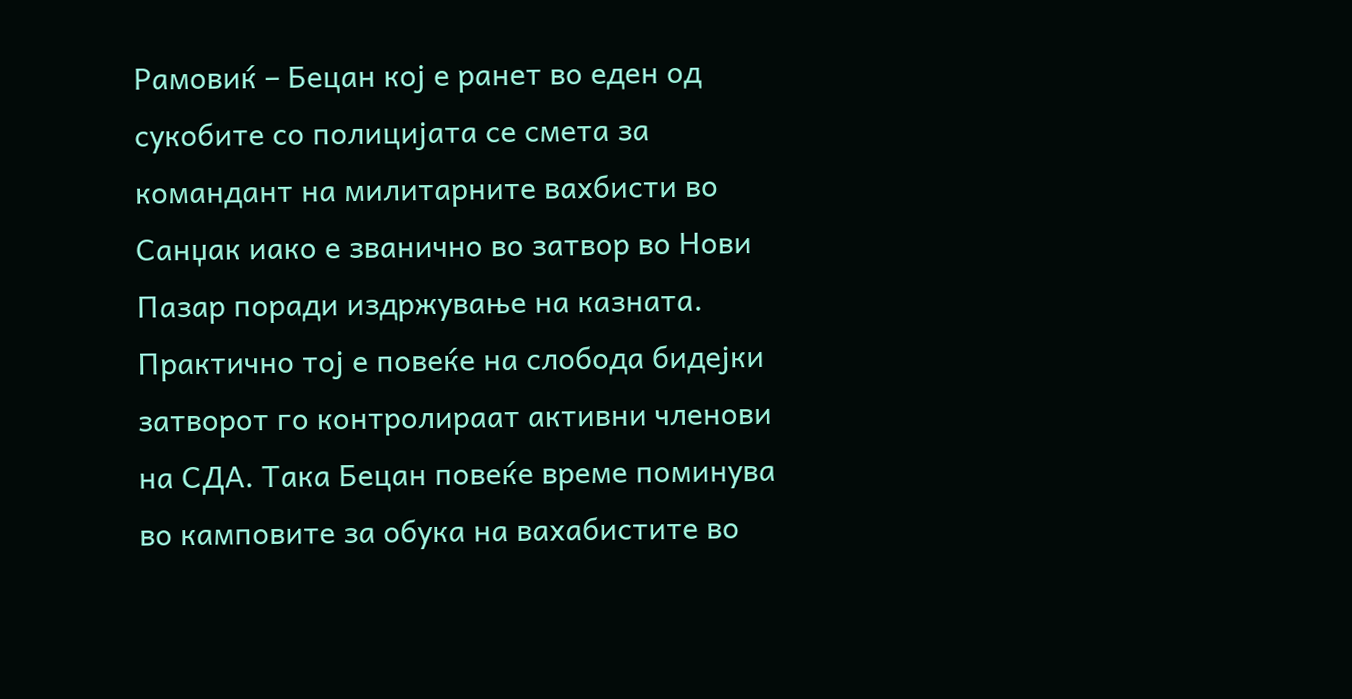Рамовиќ – Бецан кој е ранет во еден од сукобите со полицијата се смета за командант на милитарните вахбисти во Санџак иако е званично во затвор во Нови Пазар поради издржување на казната. Практично тој е повеќе на слобода бидејки затворот го контролираат активни членови на СДА. Така Бецан повеќе време поминува во камповите за обука на вахабистите во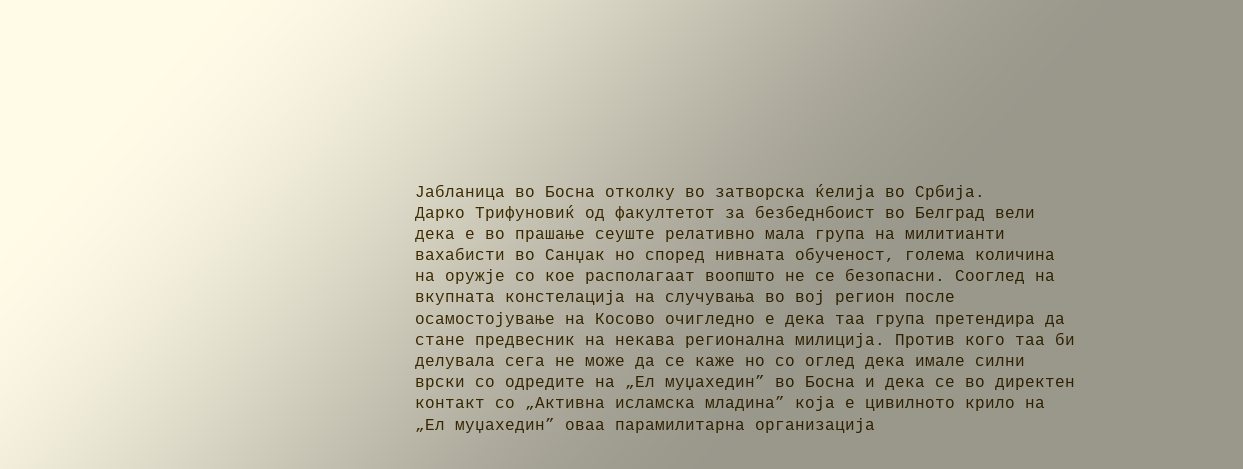Јабланица во Босна отколку во затворска ќелија во Србија.
Дарко Трифуновиќ од факултетот за безбеднбоист во Белград вели дека е во прашање сеуште релативно мала група на милитианти вахабисти во Санџак но според нивната обученост, голема количина на оружје со кое располагаат воопшто не се безопасни. Сооглед на вкупната констелација на случувања во вој регион после осамостојување на Косово очигледно е дека таа група претендира да стане предвесник на некава регионална милиција. Против кого таа би делувала сега не може да се каже но со оглед дека имале силни врски со одредите на „Ел муџахедин” во Босна и дека се во директен контакт со „Активна исламска младина” која е цивилното крило на „Ел муџахедин” оваа парамилитарна организација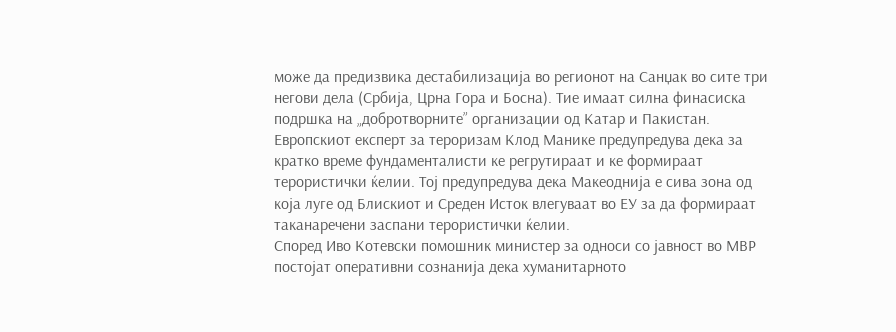може да предизвика дестабилизација во регионот на Санџак во сите три негови дела (Србија, Црна Гора и Босна). Тие имаат силна финасиска подршка на „добротворните” организации од Катар и Пакистан.
Европскиот експерт за тероризам Клод Манике предупредува дека за кратко време фундаменталисти ке регрутираат и ке формираат терористички ќелии. Тој предупредува дека Макеоднија е сива зона од која луге од Блискиот и Среден Исток влегуваат во ЕУ за да формираат таканаречени заспани терористички ќелии.
Според Иво Котевски помошник министер за односи со јавност во МВР постојат оперативни сознанија дека хуманитарното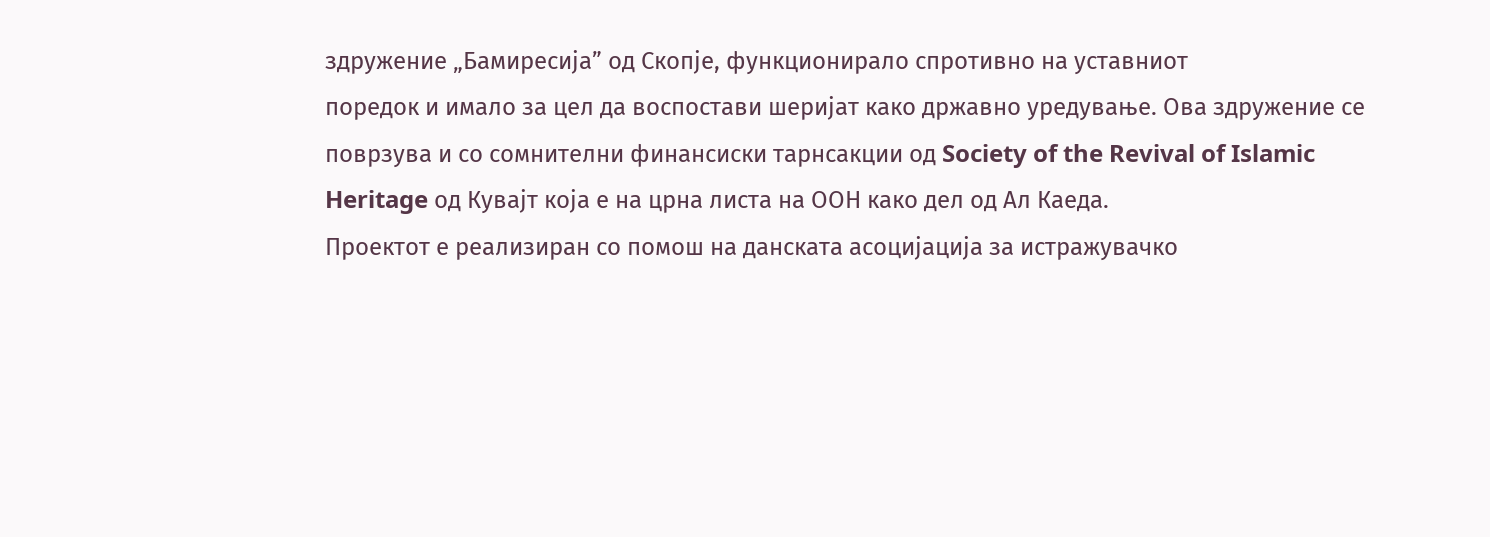здружение „Бамиресија” од Скопје, функционирало спротивно на уставниот
поредок и имало за цел да воспостави шеријат како државно уредување. Ова здружение се поврзува и со сомнителни финансиски тарнсакции од Society of the Revival of Islamic Heritage од Кувајт која е на црна листа на ООН како дел од Ал Каеда.
Проектот е реализиран со помош на данската асоцијација за истражувачко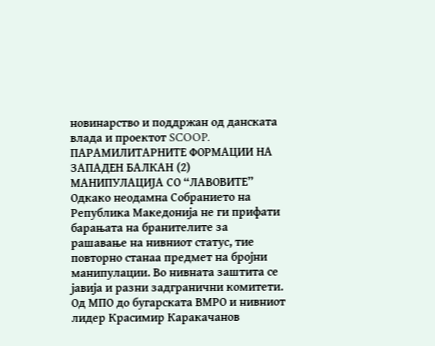новинарство и поддржан од данската влада и проектот SCOOP.
ПАРАМИЛИТАРНИТЕ ФОРМАЦИИ НА ЗАПАДЕН БАЛКАН (2)
МАНИПУЛАЦИЈА СО “ЛАВОВИТЕ”
Одкако неодамна Собранието на Република Македонија не ги прифати барањата на бранителите за рашавање на нивниот статус, тие повторно станаа предмет на бројни манипулации. Во нивната заштита се јавија и разни задгранични комитети. Од МПО до бугарската ВМРО и нивниот лидер Красимир Каракачанов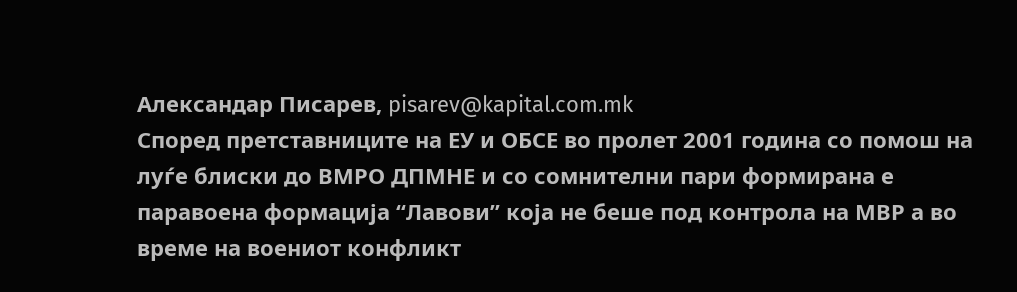Александар Писарев, pisarev@kapital.com.mk
Според претставниците на ЕУ и ОБСЕ во пролет 2001 година со помош на луѓе блиски до ВМРО ДПМНЕ и со сомнителни пари формирана е паравоена формација “Лавови” која не беше под контрола на МВР а во време на воениот конфликт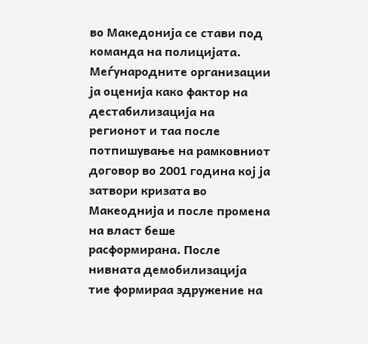во Македонија се стави под команда на полицијата. Меѓународните организации ја оценија како фактор на дестабилизација на регионот и таа после потпишување на рамковниот договор во 2001 година кој ја затвори кризата во Макеоднија и после промена на власт беше расформирана. После нивната демобилизација тие формираа здружение на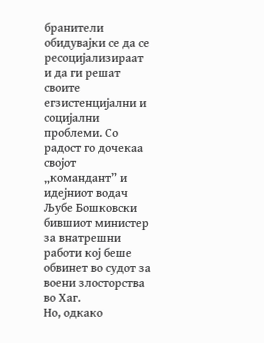бранители обидувајки се да се ресоцијализираат и да ги решат своите егзистенцијални и социјални проблеми. Со радост го дочекаа својот „командант” и идејниот водач Љубе Бошковски бившиот министер за внатрешни работи кој беше обвинет во судот за воени злосторства во Хаг.
Но, одкако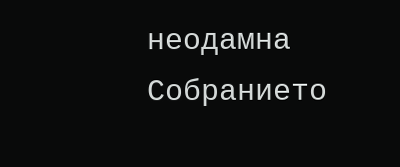неодамна Собранието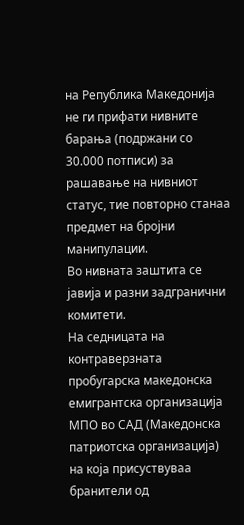на Република Македонија не ги прифати нивните барања (подржани со 30.000 потписи) за рашавање на нивниот статус, тие повторно станаа предмет на бројни манипулации.
Во нивната заштита се јавија и разни задгранични комитети.
На седницата на контраверзната пробугарска македонска емигрантска организација МПО во САД (Македонска патриотска организација) на која присуствуваа бранители од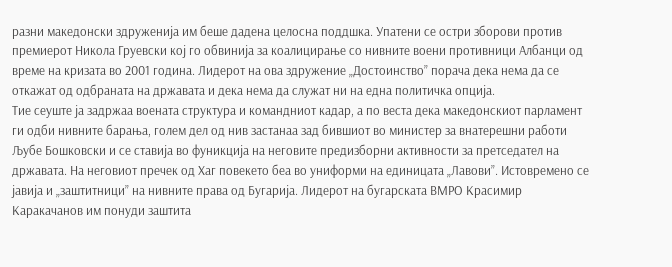разни македонски здруженија им беше дадена целосна поддшка. Упатени се остри зборови против премиерот Никола Груевски кој го обвинија за коалицирање со нивните воени противници Албанци од време на кризата во 2001 година. Лидерот на ова здружение „Достоинство” порача дека нема да се откажат од одбраната на државата и дека нема да служат ни на една политичка опција.
Тие сеуште ја задржаа воената структура и командниот кадар, а по веста дека македонскиот парламент ги одби нивните барања, голем дел од нив застанаа зад бившиот во министер за внатерешни работи Љубе Бошковски и се ставија во фуникција на неговите предизборни активности за претседател на државата. На неговиот пречек од Хаг повекето беа во униформи на единицата „Лавови”. Истовремено се јавија и „заштитници” на нивните права од Бугарија. Лидерот на бугарската ВМРО Красимир Каракачанов им понуди заштита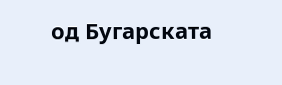од Бугарската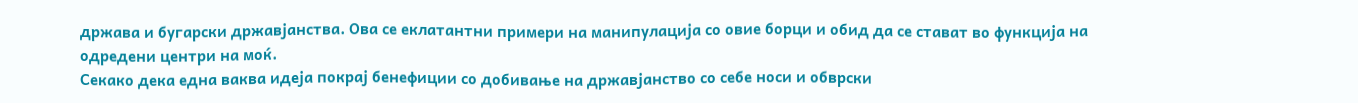држава и бугарски државјанства. Ова се еклатантни примери на манипулација со овие борци и обид да се стават во функција на одредени центри на моќ.
Секако дека една ваква идеја покрај бенефиции со добивање на државјанство со себе носи и обврски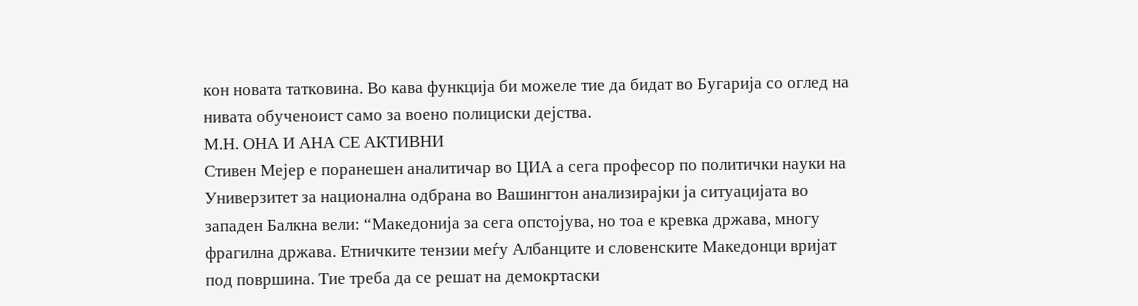кон новата татковина. Во кава функција би можеле тие да бидат во Бугарија со оглед на нивата обученоист само за воено полициски дејства.
М.Н. ОНА И АНА СЕ АКТИВНИ
Стивен Мејер е поранешен аналитичар во ЦИА а сега професор по политички науки на Универзитет за национална одбрана во Вашингтон анализирајки ја ситуацијата во западен Балкна вели: “Македонија за сега опстојува, но тоа е кревка држава, многу фрагилна држава. Етничките тензии меѓу Албанците и словенските Македонци вријат под површина. Тие треба да се решат на демокртаски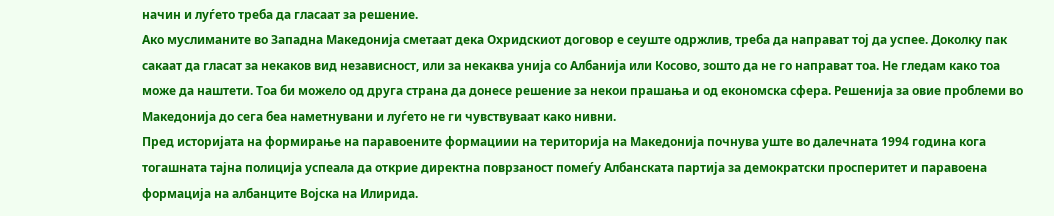начин и луѓето треба да гласаат за решение.
Ако муслиманите во Западна Македонија сметаат дека Охридскиот договор е сеуште одржлив, треба да направат тој да успее. Доколку пак сакаат да гласат за некаков вид независност, или за некаква унија со Албанија или Косово, зошто да не го направат тоа. Не гледам како тоа може да наштети. Тоа би можело од друга страна да донесе решение за некои прашања и од економска сфера. Решенија за овие проблеми во Македонија до сега беа наметнувани и луѓето не ги чувствуваат како нивни.
Пред историјата на формирање на паравоените формациии на територија на Македонија почнува уште во далечната 1994 година кога тогашната тајна полиција успеала да открие директна поврзаност помеѓу Албанската партија за демократски просперитет и паравоена формација на албанците Војска на Илирида.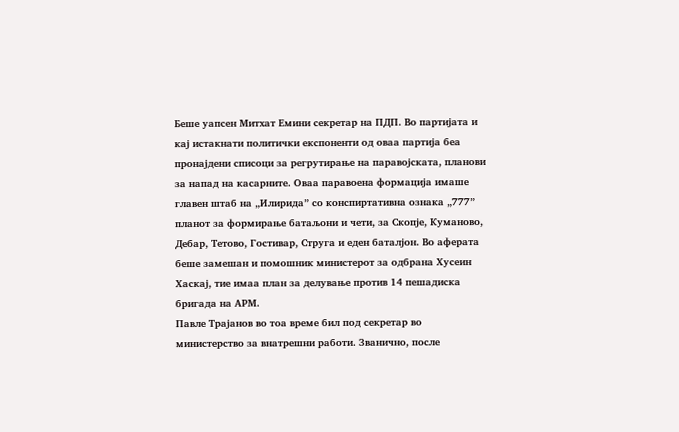Беше уапсен Митхат Емини секретар на ПДП. Во партијата и кај истакнати политички експоненти од оваа партија беа пронајдени списоци за регрутирање на паравојската, планови за напад на касарните. Оваа паравоена формација имаше главен штаб на „Илирида” со конспиртативна ознака „777” планот за формирање батаљони и чети, за Скопје, Куманово, Дебар, Тетово, Гостивар, Струга и еден баталјон. Во аферата беше замешан и помошник министерот за одбрана Хусеин Хаскај, тие имаа план за делување против 14 пешадиска бригада на АРМ.
Павле Трајанов во тоа време бил под секретар во министерство за внатрешни работи. Званично, после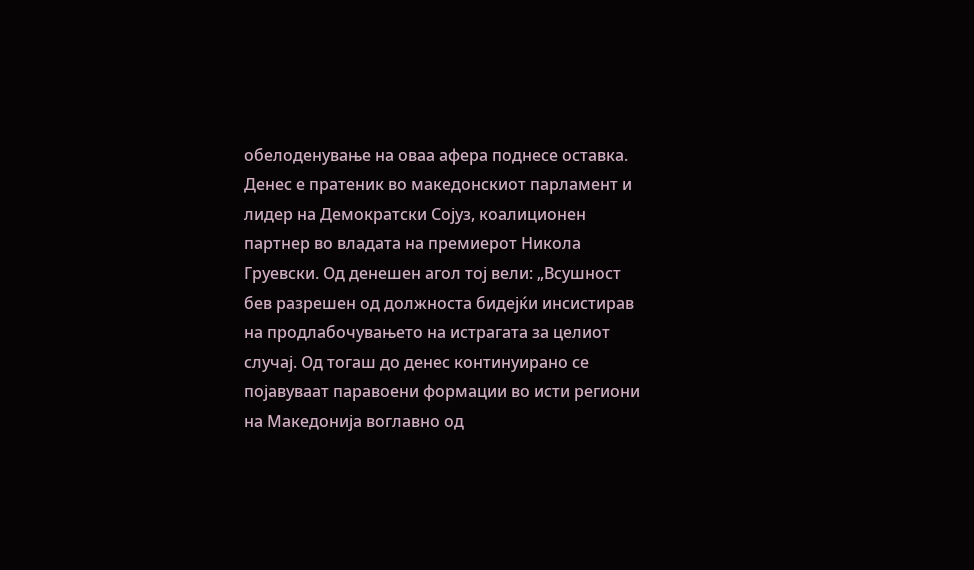обелоденување на оваа афера поднесе оставка. Денес е пратеник во македонскиот парламент и лидер на Демократски Сојуз, коалиционен партнер во владата на премиерот Никола Груевски. Од денешен агол тој вели: „Всушност бев разрешен од должноста бидејќи инсистирав на продлабочувањето на истрагата за целиот случај. Од тогаш до денес континуирано се појавуваат паравоени формации во исти региони на Македонија воглавно од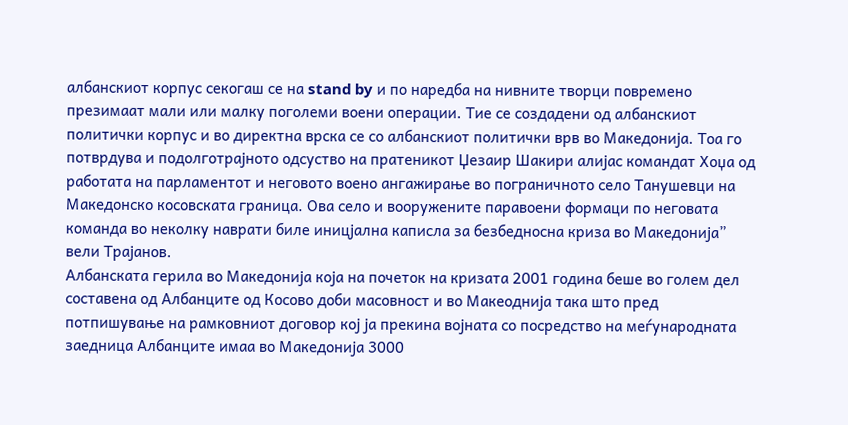албанскиот корпус секогаш се на stand by и по наредба на нивните творци повремено презимаат мали или малку поголеми воени операции. Тие се создадени од албанскиот политички корпус и во директна врска се со албанскиот политички врв во Македонија. Тоа го потврдува и подолготрајното одсуство на пратеникот Џезаир Шакири алијас командат Хоџа од работата на парламентот и неговото воено ангажирање во пограничното село Танушевци на Македонско косовската граница. Ова село и вооружените паравоени формаци по неговата команда во неколку наврати биле иницјална каписла за безбедносна криза во Македонија” вели Трајанов.
Албанската герила во Македонија која на почеток на кризата 2001 година беше во голем дел составена од Албанците од Косово доби масовност и во Макеоднија така што пред потпишување на рамковниот договор кој ја прекина војната со посредство на меѓународната заедница Албанците имаа во Македонија 3000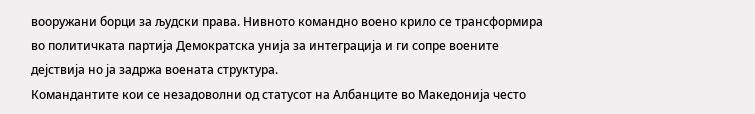вооружани борци за људски права. Нивното командно воено крило се трансформира во политичката партија Демократска унија за интеграција и ги сопре воените дејствија но ја задржа воената структура.
Командантите кои се незадоволни од статусот на Албанците во Македонија често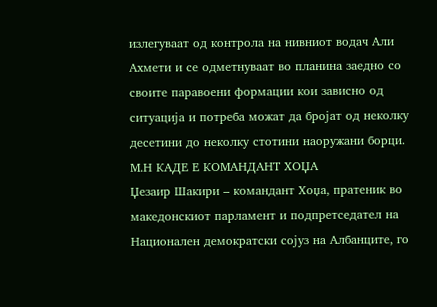излегуваат од контрола на нивниот водач Али Ахмети и се одметнуваат во планина заедно со своите паравоени формации кои зависно од ситуација и потреба можат да бројат од неколку десетини до неколку стотини наоружани борци.
М.Н КАДЕ Е КОМАНДАНТ ХОЏА
Џезаир Шакири – командант Хоџа, пратеник во македонскиот парламент и подпретседател на Национален демократски сојуз на Албанците, го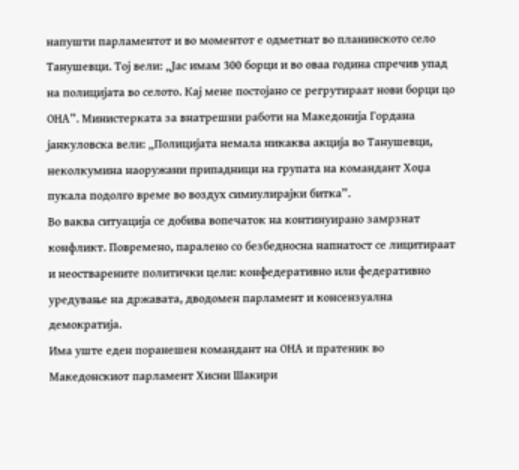напушти парламентот и во моментот е одметнат во планинското село Танушевци. Тој вели: „Јас имам 300 борци и во оваа година спречив упад на полицијата во селото. Кај мене постојано се регрутираат нови борци цо ОНА”. Министерката за внатрешни работи на Македонија Гордана јанкуловска вели: „Полицијата немала никаква акција во Танушевци, неколкумина наоружани припадници на групата на командант Хоџа пукала подолго време во воздух симиулирајки битка”.
Во ваква ситуација се добива вопечаток на континуирано замрзнат конфликт. Повремено, паралено со безбедносна напнатост се лицитираат и неостварените политички цели: конфедеративно или федеративно уредување на државата, дводомен парламент и консензуална демократија.
Има уште еден поранешен командант на ОНА и пратеник во Македонскиот парламент Хисни Шакири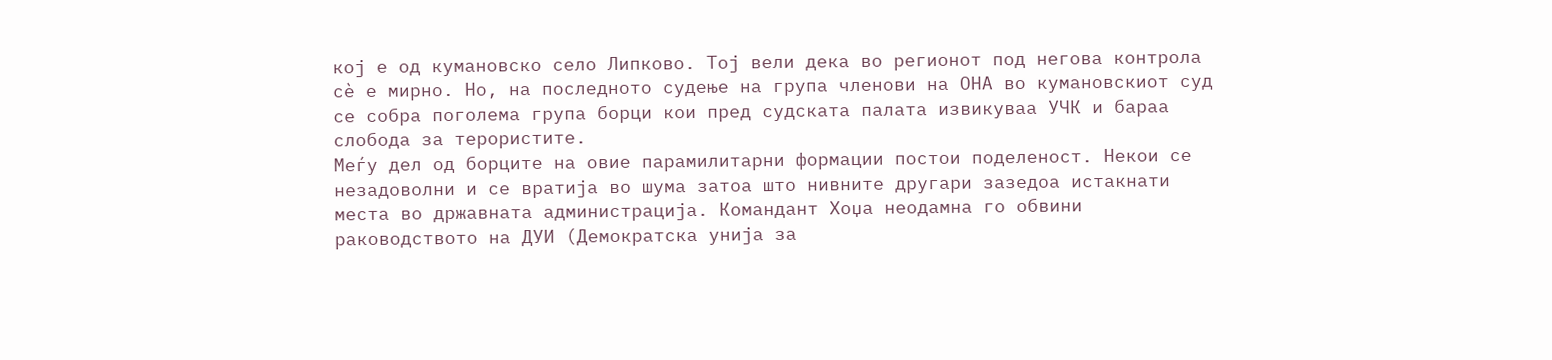кој е од кумановско село Липково. Тој вели дека во регионот под негова контрола сè е мирно. Но, на последното судење на група членови на ОНА во кумановскиот суд се собра поголема група борци кои пред судската палата извикуваа УЧК и бараа слобода за терористите.
Меѓу дел од борците на овие парамилитарни формации постои поделеност. Некои се незадоволни и се вратија во шума затоа што нивните другари зазедоа истакнати места во државната администрација. Командант Хоџа неодамна го обвини раководството на ДУИ (Демократска унија за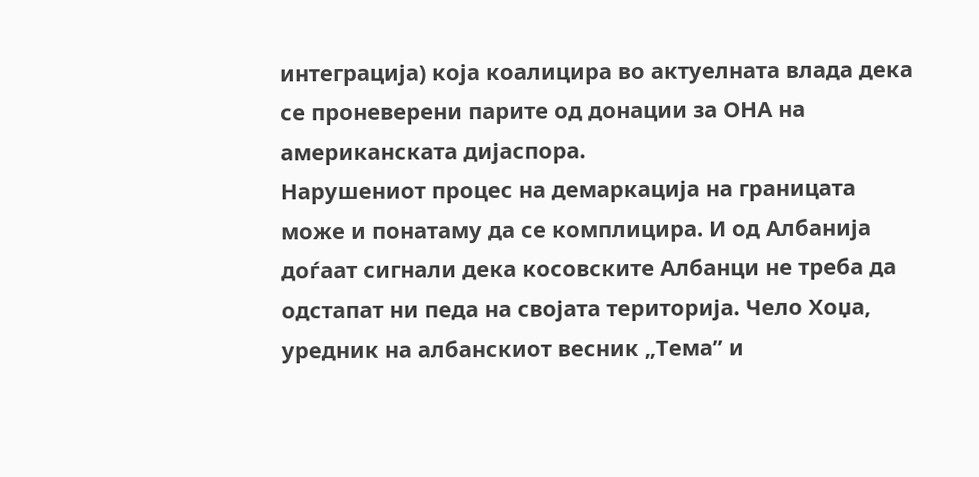интеграција) која коалицира во актуелната влада дека се проневерени парите од донации за ОНА на американската дијаспора.
Нарушениот процес на демаркација на границата може и понатаму да се комплицира. И од Албанија доѓаат сигнали дека косовските Албанци не треба да одстапат ни педа на својата територија. Чело Хоџа, уредник на албанскиот весник „Тема” и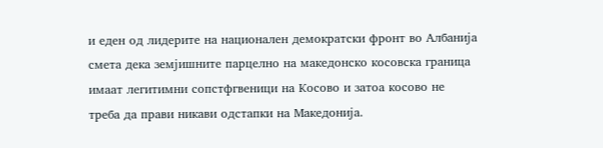и еден од лидерите на национален демократски фронт во Албанија смета дека земјишните парцелно на македонско косовска граница имаат легитимни сопстфгвеници на Косово и затоа косово не треба да прави никави одстапки на Македонија.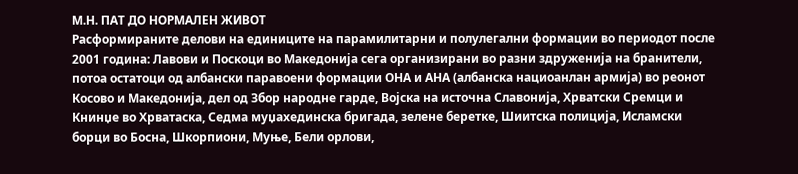М.Н. ПАТ ДО НОРМАЛЕН ЖИВОТ
Расформираните делови на единиците на парамилитарни и полулегални формации во периодот после 2001 година: Лавови и Поскоци во Македонија сега организирани во разни здруженија на бранители, потоа остатоци од албански паравоени формации ОНА и АНА (албанска нациоанлан армија) во реонот Косово и Македонија, дел од Збор народне гарде, Војска на источна Славонија, Хрватски Сремци и Книнџе во Хрватаска, Седма муџахединска бригада, зелене беретке, Шиитска полиција, Исламски борци во Босна, Шкорпиони, Муње, Бели орлови,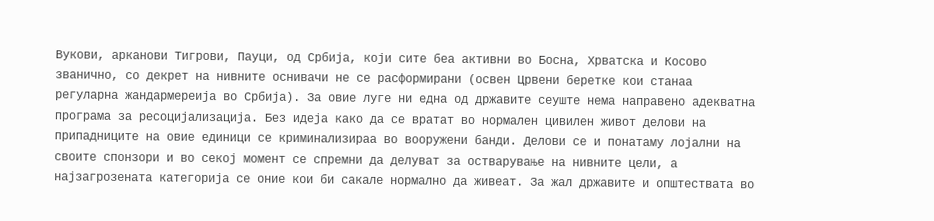Вукови, арканови Тигрови, Пауци, од Србија, који сите беа активни во Босна, Хрватска и Косово званично, со декрет на нивните оснивачи не се расформирани (освен Црвени беретке кои станаа регуларна жандармереија во Србија). За овие луге ни една од државите сеуште нема направено адекватна програма за ресоцијализација. Без идеја како да се вратат во нормален цивилен живот делови на припадниците на овие единици се криминализираа во вооружени банди. Делови се и понатаму лојални на своите спонзори и во секој момент се спремни да делуват за остварување на нивните цели, а најзагрозената категорија се оние кои би сакале нормално да живеат. За жал државите и општествата во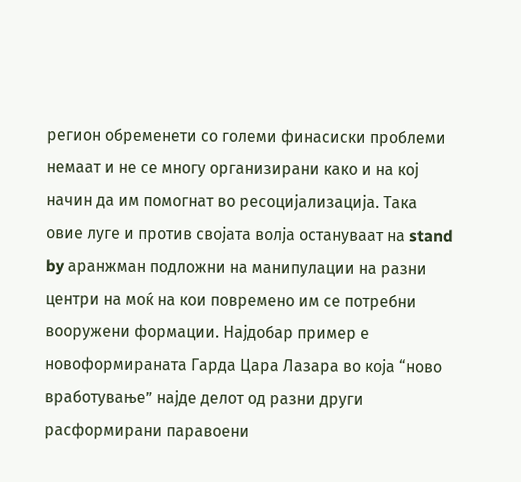регион обременети со големи финасиски проблеми немаат и не се многу организирани како и на кој начин да им помогнат во ресоцијализација. Така овие луге и против својата волја остануваат на stand by аранжман подложни на манипулации на разни центри на моќ на кои повремено им се потребни вооружени формации. Најдобар пример е новоформираната Гарда Цара Лазара во која “ново вработување” најде делот од разни други расформирани паравоени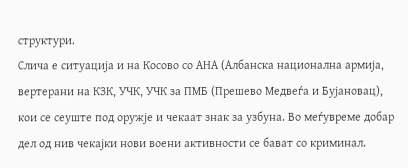структури.
Слича е ситуација и на Косово со АНА (Албанска национална армија, вертерани на КЗК, УЧК, УЧК за ПМБ (Прешево Медвеѓа и Бујановац), кои се сеуште под оружје и чекаат знак за узбуна. Во меѓувреме добар дел од нив чекајки нови воени активности се бават со криминал.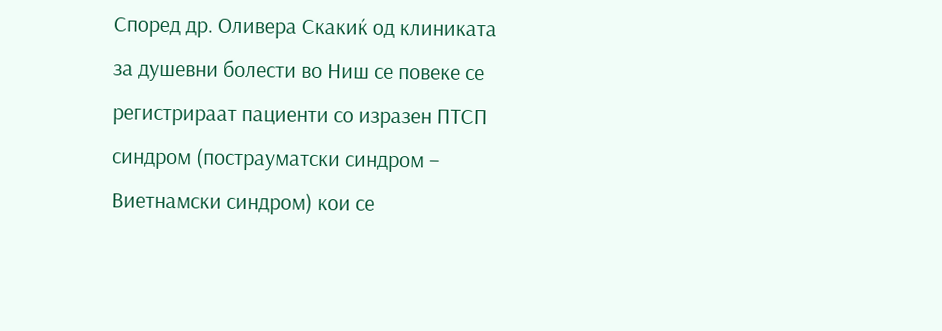Според др. Оливера Скакиќ од клиниката за душевни болести во Ниш се повеке се регистрираат пациенти со изразен ПТСП синдром (пострауматски синдром – Виетнамски синдром) кои се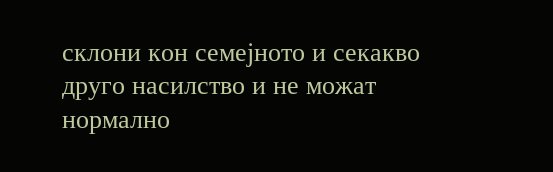склони кон семејното и секакво друго насилство и не можат нормално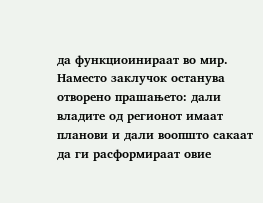да функциоинираат во мир.
Наместо заклучок останува отворено прашањето: дали владите од регионот имаат планови и дали воопшто сакаат да ги расформираат овие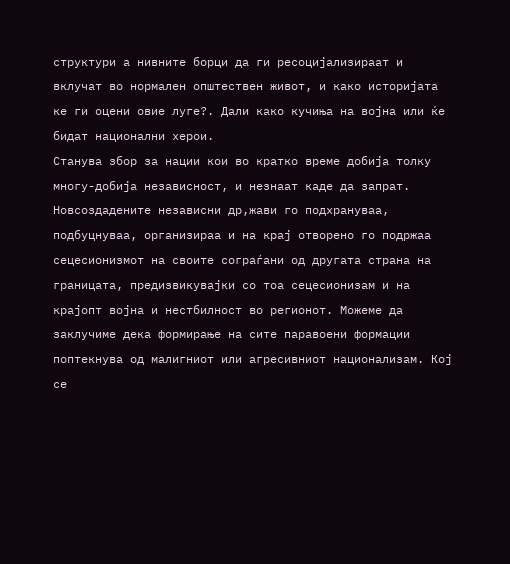структури а нивните борци да ги ресоцијализираат и вклучат во нормален општествен живот, и како историјата ке ги оцени овие луге?. Дали како кучиња на војна или ќе бидат национални херои.
Станува збор за нации кои во кратко време добија толку многу-добија независност, и незнаат каде да запрат. Новсоздадените независни др,жави го подхрануваа, подбуцнуваа, организираа и на крај отворено го подржаа сецесионизмот на своите сограѓани од другата страна на границата, предизвикувајки со тоа сецесионизам и на крајопт војна и нестбилност во регионот. Можеме да заклучиме дека формирање на сите паравоени формации поптекнува од малигниот или агресивниот национализам. Кој се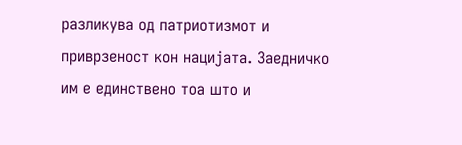разликува од патриотизмот и приврзеност кон нацијата. Заедничко им е единствено тоа што и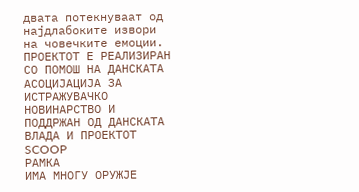двата потекнуваат од најдлабоките извори на човечките емоции.
ПРОЕКТОТ Е РЕАЛИЗИРАН СО ПОМОШ НА ДАНСКАТА АСОЦИЈАЦИЈА ЗА ИСТРАЖУВАЧКО НОВИНАРСТВО И ПОДДРЖАН ОД ДАНСКАТА ВЛАДА И ПРОЕКТОТ SCOOP
РАМКА
ИМА МНОГУ ОРУЖЈЕ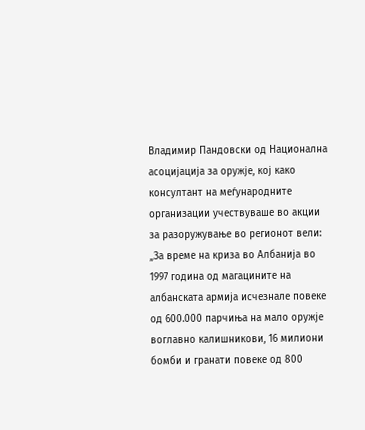Владимир Пандовски од Национална асоцијација за оружје, кој како консултант на меѓународните организации учествуваше во акции за разоружување во регионот вели: „За време на криза во Албанија во 1997 година од магацините на албанската армија исчезнале повеке од 600.000 парчиња на мало оружје воглавно калишникови, 16 милиони бомби и гранати повеке од 800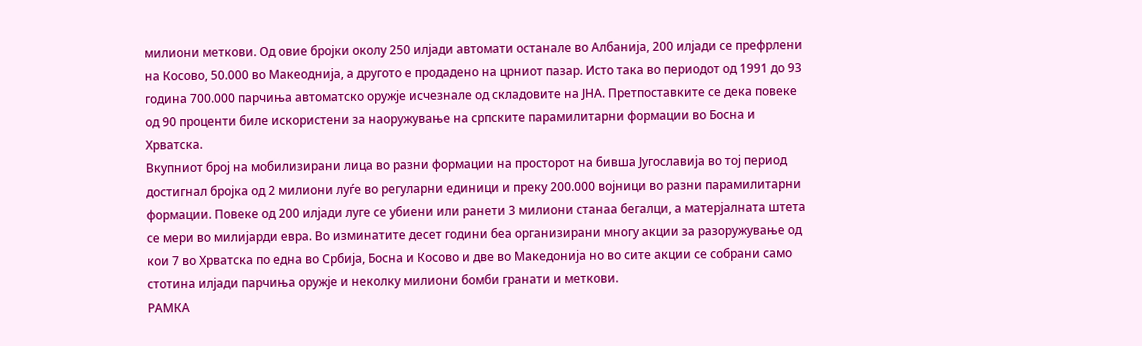милиони меткови. Од овие бројки околу 250 илјади автомати останале во Албанија, 200 илјади се префрлени на Косово, 50.000 во Макеоднија, а другото е продадено на црниот пазар. Исто така во периодот од 1991 до 93 година 700.000 парчиња автоматско оружје исчезнале од складовите на ЈНА. Претпоставките се дека повеке од 90 проценти биле искористени за наоружување на српските парамилитарни формации во Босна и Хрватска.
Вкупниот број на мобилизирани лица во разни формации на просторот на бивша Југославија во тој период достигнал бројка од 2 милиони луѓе во регуларни единици и преку 200.000 војници во разни парамилитарни формации. Повеке од 200 илјади луге се убиени или ранети 3 милиони станаа бегалци, а матерјалната штета се мери во милијарди евра. Во изминатите десет години беа организирани многу акции за разоружување од кои 7 во Хрватска по една во Србија, Босна и Косово и две во Македонија но во сите акции се собрани само стотина илјади парчиња оружје и неколку милиони бомби гранати и меткови.
РАМКА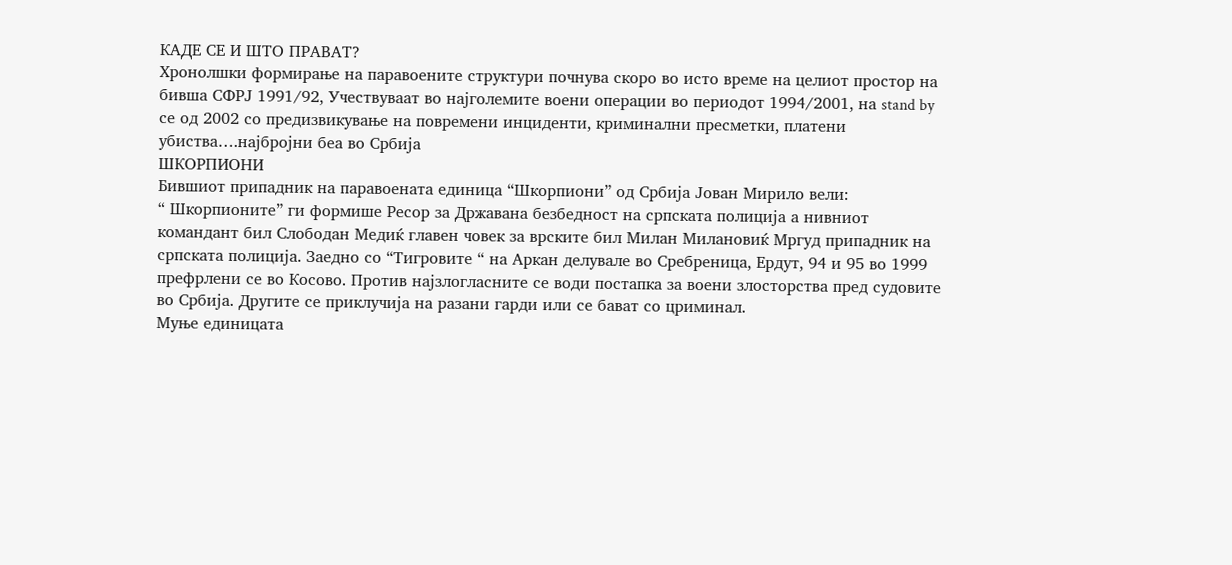КАДЕ СЕ И ШТО ПРАВАТ?
Хронолшки формирање на паравоените структури почнува скоро во исто време на целиот простор на бивша СФРЈ 1991/92, Учествуваат во најголемите воени операции во периодот 1994/2001, на stand by се од 2002 со предизвикување на повремени инциденти, криминални пресметки, платени убиства….најбројни беа во Србија
ШКОРПИОНИ
Бившиот припадник на паравоената единица “Шкорпиони” од Србија Јован Мирило вели:
“ Шкорпионите” ги формише Ресор за Државана безбедност на српската полиција а нивниот командант бил Слободан Медиќ главен човек за врските бил Милан Милановиќ Мргуд припадник на српската полиција. Заедно со “Тигровите “ на Аркан делувале во Сребреница, Ердут, 94 и 95 во 1999 префрлени се во Косово. Против најзлогласните се води постапка за воени злосторства пред судовите во Србија. Другите се приклучија на разани гарди или се бават со цриминал.
Муње единицата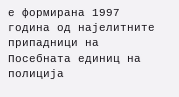е формирана 1997 година од најелитните припадници на Посебната единиц на полиција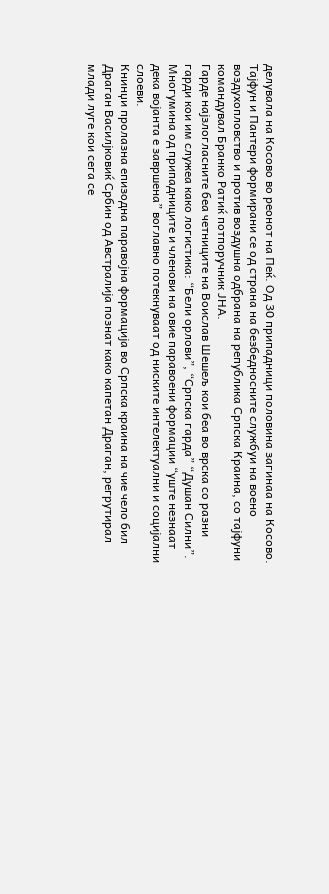делувала на Косово во реонот на Пеќ. Од 30 припадници половина загинаа на Косово.
Тајфун и Пантери формирани се од страна на безбедносните службуи на воено воздухопловство и против воздушна одбрана на република Српска Краина, со тајфуни командувал Бранко Ратиќ потпоручник ЈНА.
Гарде најзлогласните беа четниците на Воислав Шешељ кои беа во врска со разни гарди кои им служеа како логистика: “Бели орлови”, “Српска гарда” “Душан Силни”. Многумина од припадниците и членови на овие паравоени формации “уште незнаат дека војанта е завршена” воглавно потекнуваат од ниските интелектуални и социјални слоеви.
Книнџи пролазна епизодна паравојна формација во Српска краина на чие чело бил Драган Василјковиќ Србин од Австралија познат како капетан Драган, регрутирал млади луге кои сега се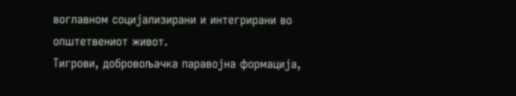воглавном социјализирани и интегрирани во општетвениот живот.
Тигрови, добровољачка паравојна формација,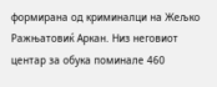формирана од криминалци на Жељко Ражњатовиќ Аркан. Низ неговиот центар за обука поминале 460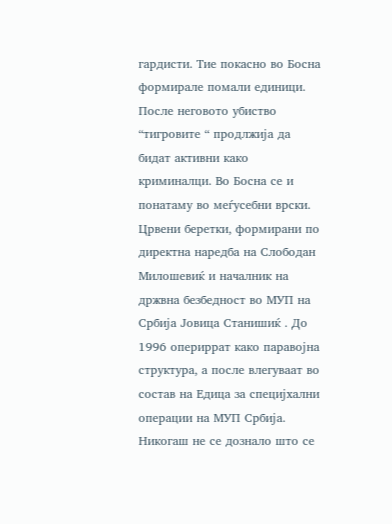гардисти. Тие покасно во Босна формирале помали единици. После неговото убиство “тигровите “ продлжија да бидат активни како криминалци. Во Босна се и понатаму во меѓусебни врски.
Црвени беретки, формирани по директна наредба на Слободан Милошевиќ и началник на држвна безбедност во МУП на Србија Јовица Станишиќ . До 1996 опериррат како паравојна структура, а после влегуваат во состав на Едица за специјхални операции на МУП Србија. Никогаш не се дознало што се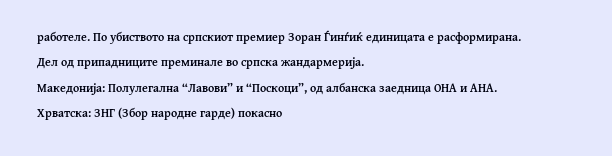работеле. По убиството на српскиот премиер Зоран Ѓинѓиќ единицата е расформирана. Дел од припадниците преминале во српска жандармерија.
Македонија: Полулегална “Лавови” и “Поскоци”, од албанска заедница ОНА и АНА.
Хрватска: ЗНГ (Збор народне гарде) покасно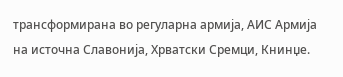трансформирана во регуларна армија, АИС Армија на источна Славонија, Хрватски Сремци, Книнџе.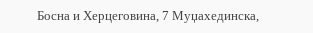Босна и Херцеговина, 7 Муџахединска,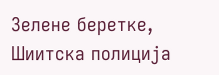Зелене беретке, Шиитска полиција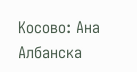Косово: Ана Албанска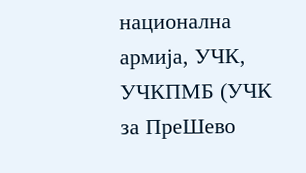национална армија, УЧК, УЧКПМБ (УЧК за ПреШево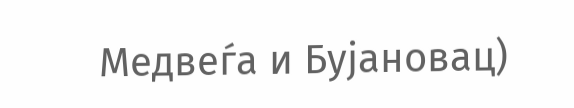Медвеѓа и Бујановац)